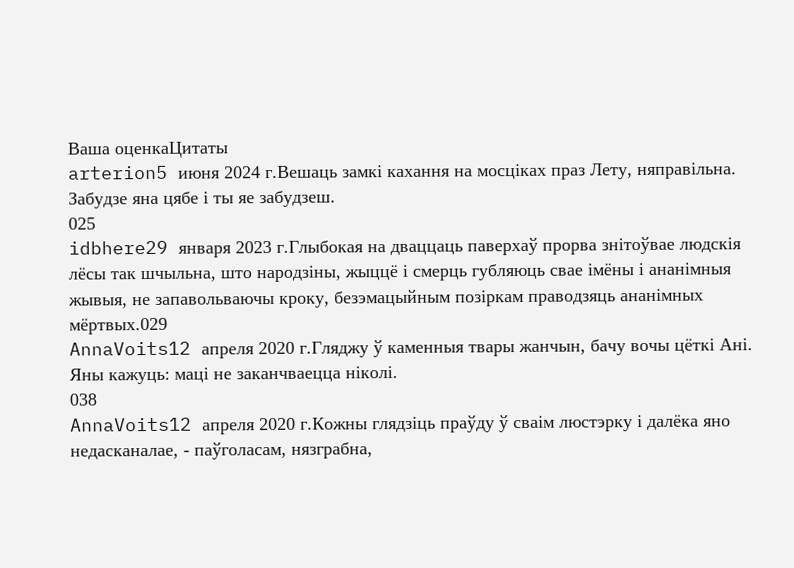Ваша оценкаЦитаты
arterion5 июня 2024 г.Вешаць замкі кахання на мосціках праз Лету, няправільна. Забудзе яна цябе і ты яе забудзеш.
025
idbhere29 января 2023 г.Глыбокая на дваццаць паверхаў прорва знітоўвае людскія лёсы так шчыльна, што народзіны, жыццё і смерць губляюць свае імёны і ананімныя жывыя, не запавольваючы кроку, безэмацыйным позіркам праводзяць ананімных мёртвых.029
AnnaVoits12 апреля 2020 г.Гляджу ў каменныя твары жанчын, бачу вочы цёткі Ані. Яны кажуць: маці не заканчваецца ніколі.
038
AnnaVoits12 апреля 2020 г.Кожны глядзіць праўду ў сваім люстэрку і далёка яно недасканалае, - паўголасам, нязграбна,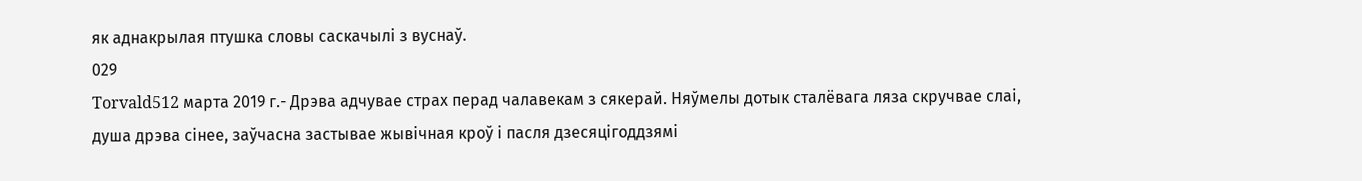як аднакрылая птушка словы саскачылі з вуснаў.
029
Torvald512 марта 2019 г.- Дрэва адчувае страх перад чалавекам з сякерай. Няўмелы дотык сталёвага ляза скручвае слаі, душа дрэва сінее, заўчасна застывае жывічная кроў і пасля дзесяцігоддзямі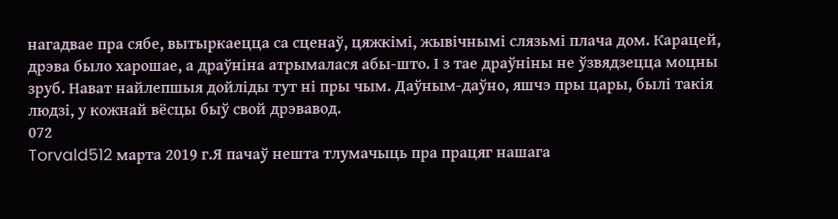нагадвае пра сябе, вытыркаецца са сценаў, цяжкімі, жывічнымі слязьмі плача дом. Карацей, дрэва было харошае, а драўніна атрымалася абы-што. І з тае драўніны не ўзвядзецца моцны зруб. Нават найлепшыя дойліды тут ні пры чым. Даўным-даўно, яшчэ пры цары, былі такія людзі, у кожнай вёсцы быў свой дрэвавод.
072
Torvald512 марта 2019 г.Я пачаў нешта тлумачыць пра працяг нашага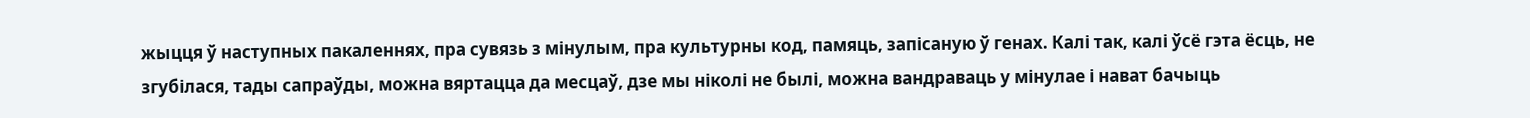жыцця ў наступных пакаленнях, пра сувязь з мінулым, пра культурны код, памяць, запісаную ў генах. Калі так, калі ўсё гэта ёсць, не згубілася, тады сапраўды, можна вяртацца да месцаў, дзе мы ніколі не былі, можна вандраваць у мінулае і нават бачыць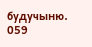будучыню.
059